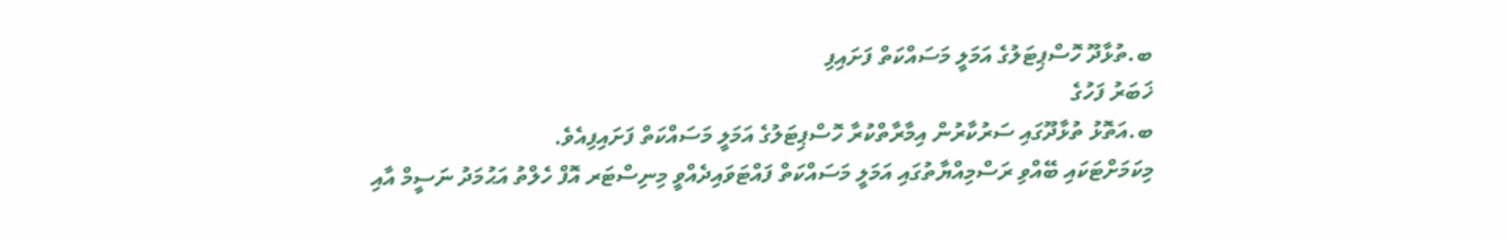ބ.ތުޅާދޫ ހޮސްޕިޓަލުގެ އަމަލީ މަސައްކަތް ފަށައިފި
ޚަބަރު ފަހުގެ
ބ.އަތޮޅު ތުޅާދޫގައި ސަރުކާރުން އިމާރާތްކުރާ ހޮސްޕިޓަލުގެ އަމަލީ މަސައްކަތް ފަށައިފިއެވެ.
މިކަމަށްޓަކައި ބޭއްވި ރަސްމިއްޔާތުގައި އަމަލީ މަސައްކަތް ފައްޓަވައިދެއްވީ މިނިސްޓަރ އޮފް ހެލްތު އަޙުމަދު ނަސީމް އާއި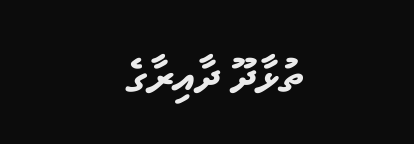ތުޅާދޫ ދާއިރާގެ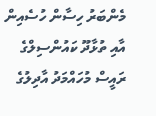މެންބަރު ހިސާން ހުސެއިން އާއި ތުޅާދޫ ކައުންސިލްގެ ރައީސް މުހައްމަދު އާދިލުގެ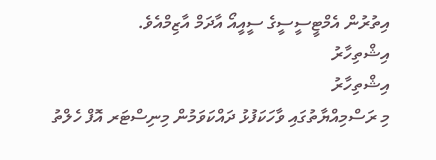އިތުރުން އެމްޓީސީސީގެ ސީއީއޯ އާދަމް އާޒިމްއެވެ.
އިޝްތިހާރު
އިޝްތިހާރު
މި ރަސްމިއްޔާތުގައި ވާހަކަފުޅު ދައްކަވަމުން މިނިސްޓަރ އޮފް ހެލްތު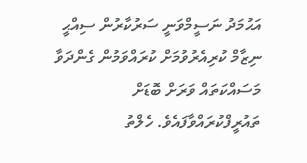އަޙުމަދު ނަސީމްވަނީ ސަރުކާރުން ސިއްޙީ ނިޒާމް ކުރިއެރުވުމަށް ކުރައްވަމުން ގެންދަވާ މަސައްކަތައް ވަރަށް ބޮޑަށް ތައުރީފްކުރައްވާފައެވެ. ހެލްތު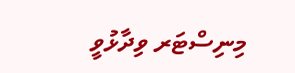މިނިސްޓަރ ވިދާޅުވީ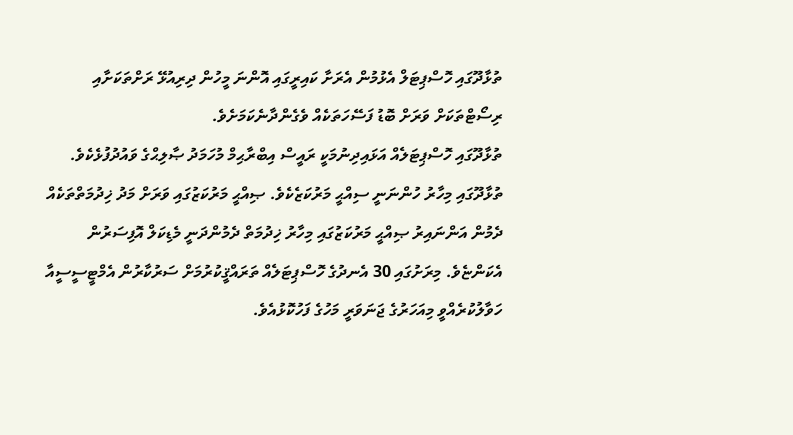ތުޅާދޫގައި ހޮސްޕިޓަލް އެޅުމުން އެރަށާ ކައިރީގައި އޮންނަ މީހުން ދިރިއުޅޭ ރަށްތަކަށާއި ރިސޯޓްތަކަށް ވަރަށް ބޮޑު ފަސޭހަތަކެއް ވެގެންދާނެކަމަށެވެ.
ތުޅާދޫގައި ހޮސްޕިޓަލެއް އަޅައިދިނުމަކީ ރައީސް އިބްރާޙިމް މުހަމަދު ޞާލިޙްގެ ވައުދުފުޅެކެވެ.
ތުޅާދޫގައި މިހާރު ހުންނަނީ ސިއްޙީ މަރުކަޒެކެވެ. ޞިއްޙީ މަރުކަޒުގައި ވަރަށް މަދު ޚިދުމަތްތަކެއް ދެމުން އަންނައިރު ޞިއްޙީ މަރުކަޒުގައި މިހާރު ޚިދުމަތް ދެމުންދަނީ މެޑިކަލް އޮފިސަރުން އެކަންޏެވެ. މިރަށުގައި 30 އެނދުގެ ހޮސްޕިޓަލެއް ތަރައްޤީކުރުމަށް ސަރުކާރުން އެމްޓީސީސީއާ ހަވާލުކުރެއްވީ މިއަހަރުގެ ޖަނަވަރީ މަހުގެ ފަހުކޮޅުއެވެ.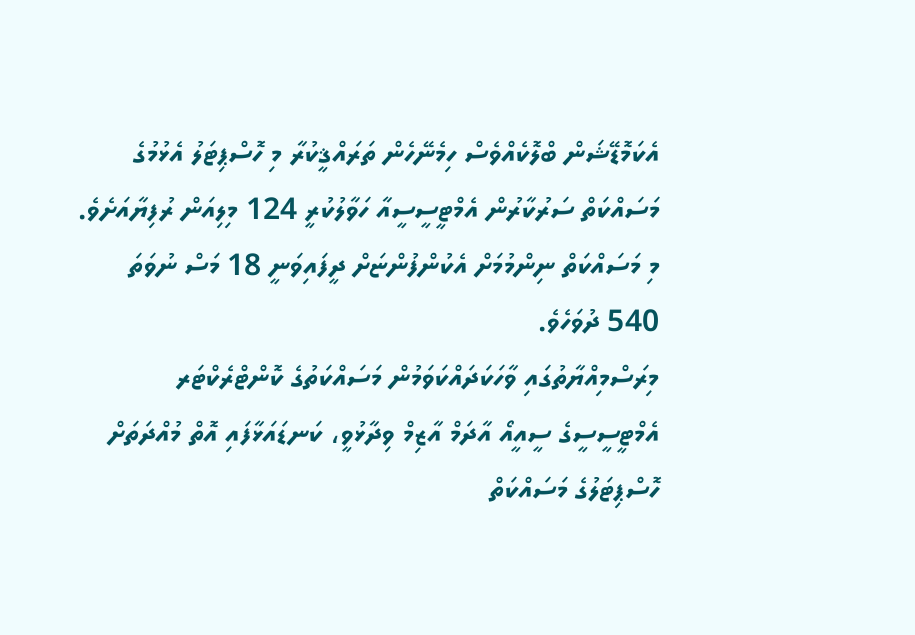އެކަމޮޑޭޝަން ބްލޮކެއްވެސް ހިމެނޭހެން ތަރައްޤީކުރާ މި ހޮސްޕިޓަލު އެޅުމުގެ މަސައްކަތް ސަރުކާރުން އެމްޓީސީސީއާ ހަވާލުކުރީ 124 މިލިއަން ރުފިޔާއަށެވެ. މި މަސައްކަތް ނިންމުމަށް އެކުންފުންޏަށް ދީފައިވަނީ 18 މަސް ނުވަތަ 540 ދުވަހެވެ.
މިރަސްމިއްޔާތުގައި ވާހަކަދައްކަވަމުން މަސައްކަތުގެ ކޮންޓްރެކްޓަރ އެމްޓީސީސީގެ ސީއީއޯ އާދަމް އާޒިމް ވިދާޅުވީ، ކަނޑައަޅާފައި އޮތް މުއްދަތަށް ހޮސްޕިޓަލުގެ މަސައްކަތް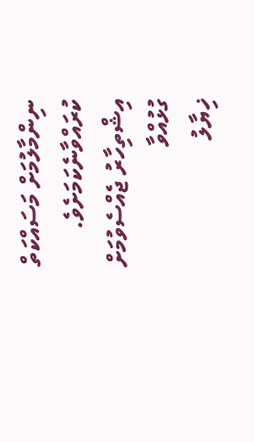ނިންމާލުމަށް މަސައްކަތް ކުރައްވާނެކަމަށެވެ.
އިޝްތިހާރު ޖެއްސެވުމަށް ގުޅުއްވާ
ޚިޔާލު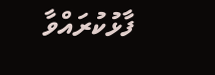ފާޅުކުރައްވާ